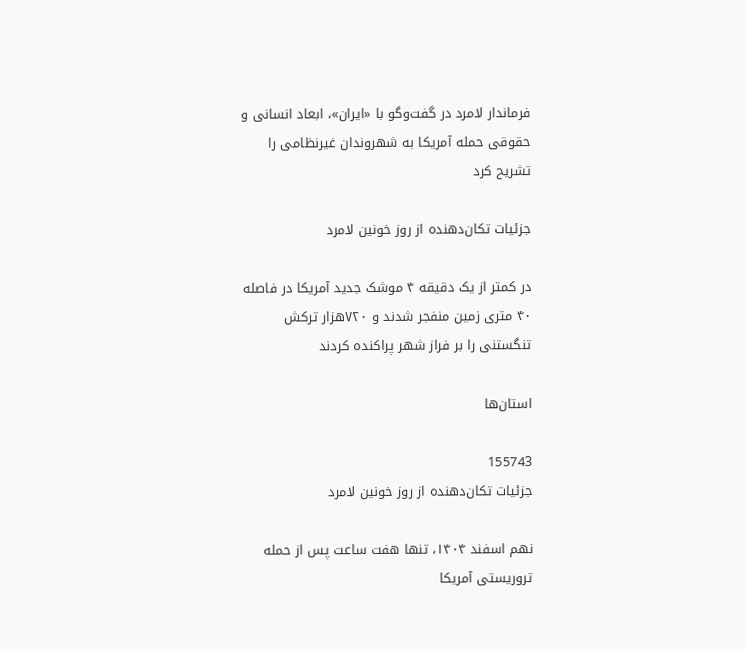فرماندار لامرد در گفت‌و‌گو با «ایران»، ابعاد انسانی و حقوقی حمله آمریکا به شهروندان غیرنظامی را تشریح کرد

جزئیات تکان‌دهنده از روز خونین لامرد

در کمتر از یک دقیقه ۴ موشک جدید آمریکا در فاصله ۴۰ متری زمین منفجر شدند و ۷۲۰هزار ترکش تنگستنی را بر فراز شهر پراکنده کردند

استان‌ها

155743
جزئیات تکان‌دهنده از روز خونین لامرد

نهم اسفند ۱۴۰۴، تنها هفت ساعت پس از حمله تروریستی آمریکا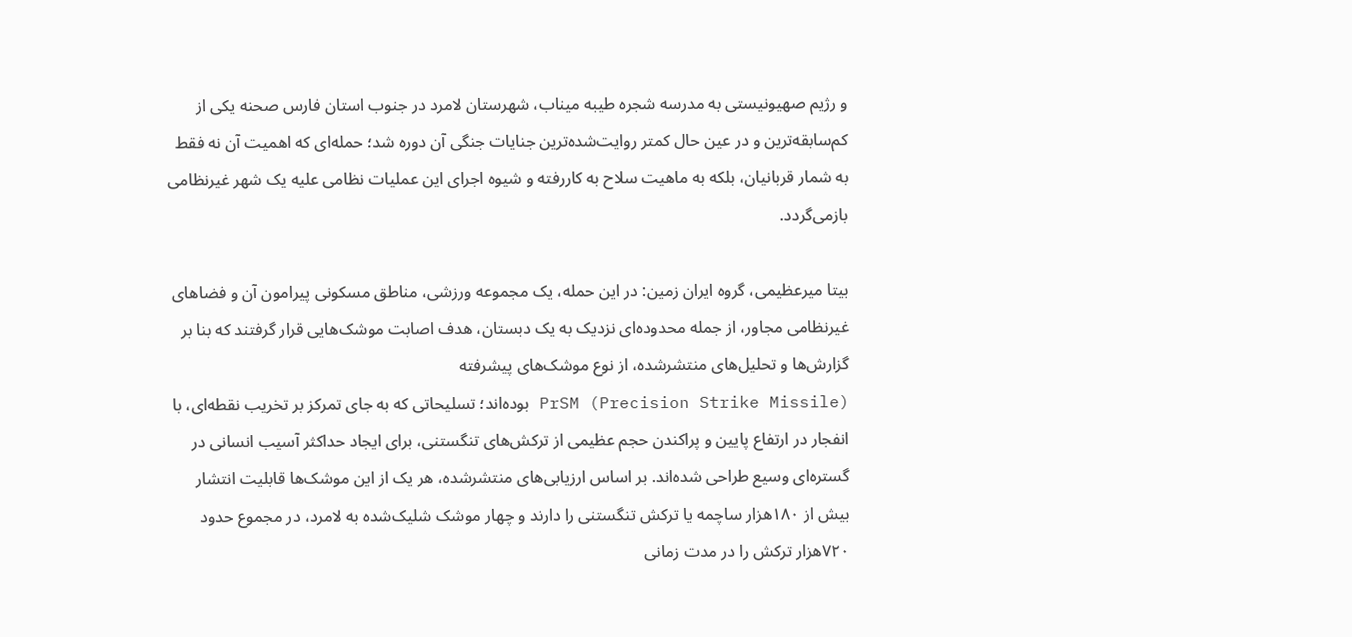و رژیم صهیونیستی به مدرسه شجره طیبه میناب، شهرستان لامرد در جنوب استان فارس صحنه یکی از کم‌سابقه‌ترین و در عین حال کمتر روایت‌شده‌ترین جنایات جنگی آن دوره شد؛ حمله‌ای که اهمیت آن نه فقط به شمار قربانیان، بلکه به ماهیت سلاح به‌ کاررفته و شیوه اجرای این عملیات نظامی علیه یک شهر غیرنظامی بازمی‌گردد.

بیتا میرعظیمی، گروه ایران زمین: در این حمله، یک مجموعه ورزشی، مناطق مسکونی پیرامون آن و فضاهای غیرنظامی مجاور، از جمله محدوده‌ای نزدیک به یک دبستان، هدف اصابت موشک‌هایی قرار گرفتند که بنا بر گزارش‌ها و تحلیل‌های منتشرشده، از نوع موشک‌های پیشرفته
PrSM (Precision Strike Missile) بوده‌اند؛ تسلیحاتی که به جای تمرکز بر تخریب نقطه‌ای، با انفجار در ارتفاع پایین و پراکندن حجم عظیمی از ترکش‌های تنگستنی، برای ایجاد حداکثر آسیب انسانی در گستره‌ای وسیع طراحی شده‌اند. بر اساس ارزیابی‌های منتشرشده، هر یک از این موشک‌ها قابلیت انتشار بیش از ۱۸۰هزار ساچمه یا ترکش تنگستنی را دارند و چهار موشک شلیک‌شده به لامرد، در مجموع حدود ۷۲۰هزار ترکش را در مدت زمانی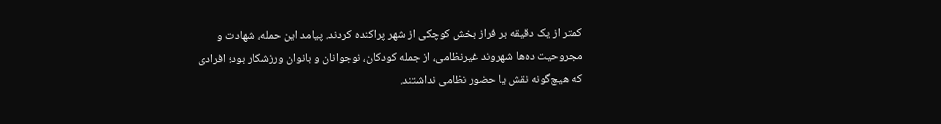کمتر از یک دقیقه بر فراز بخش کوچکی از شهر پراکنده کردند. پیامد این حمله، شهادت و مجروحیت ده‌ها شهروند غیرنظامی، از جمله کودکان، نوجوانان و بانوان ورزشکار بود؛ افرادی که هیچ‌گونه نقش یا حضور نظامی نداشتند.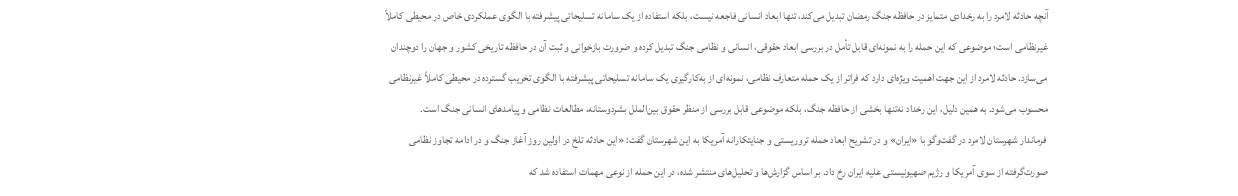آنچه حادثه لامرد را به رخدادی متمایز در حافظه جنگ رمضان تبدیل می‌کند، تنها ابعاد انسانی فاجعه نیست، بلکه استفاده از یک سامانه تسلیحاتی پیشرفته با الگوی عملکردی خاص در محیطی کاملاً غیرنظامی است؛ موضوعی که این حمله را به نمونه‌ای قابل تأمل در بررسی ابعاد حقوقی، انسانی و نظامی جنگ تبدیل کرده و ضرورت بازخوانی و ثبت آن در حافظه تاریخی کشور و جهان را دوچندان می‌سازد. حادثه لامرد از این جهت اهمیت ویژه‌ای دارد که فراتر از یک حمله متعارف نظامی، نمونه‌ای از به‌کارگیری یک سامانه تسلیحاتی پیشرفته با الگوی تخریب گسترده در محیطی کاملاً غیرنظامی محسوب می‌شود. به همین دلیل، این رخداد نه‌تنها بخشی از حافظه جنگ، بلکه موضوعی قابل بررسی از منظر حقوق بین‌الملل بشردوستانه، مطالعات نظامی و پیامدهای انسانی جنگ است.
 فرماندار شهرستان لامرد در گفت‌و‌گو با «ایران» و در تشریح ابعاد حمله تروریستی و جنایتکارانه آمریکا به این شهرستان گفت: «این حادثه تلخ در اولین روز آغاز جنگ و در ادامه تجاوز نظامی صورت‌گرفته از سوی آمریکا و رژیم صهیونیستی علیه ایران رخ داد. بر اساس گزارش‌ها و تحلیل‌های منتشر شده، در این حمله از نوعی مهمات استفاده شد که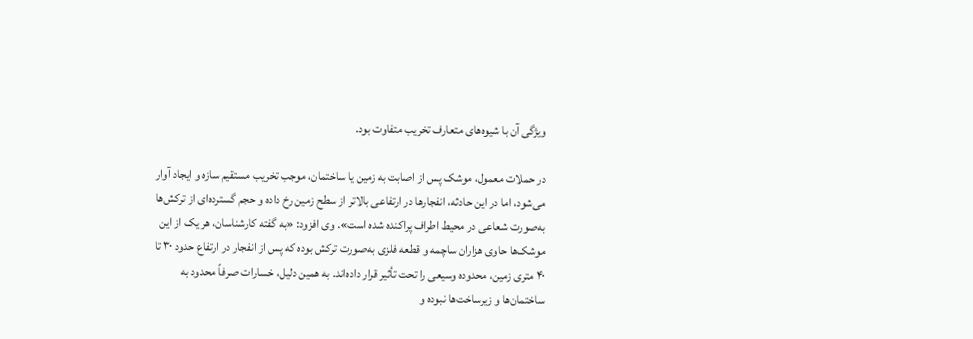ویژگی آن با شیوه‌های متعارف تخریب متفاوت بود.

در حملات معمول، موشک پس از اصابت به زمین یا ساختمان، موجب تخریب مستقیم سازه و ایجاد آوار می‌شود، اما در این حادثه، انفجارها در ارتفاعی بالاتر از سطح زمین رخ داده و حجم گسترده‌ای از ترکش‌ها به‌صورت شعاعی در محیط اطراف پراکنده شده است». وی افزود: «به گفته کارشناسان، هر یک از این موشک‌ها حاوی هزاران ساچمه و قطعه فلزی به‌صورت ترکش بوده که پس از انفجار در ارتفاع حدود ۳۰ تا ۴۰ متری زمین، محدوده وسیعی را تحت تأثیر قرار داده‌اند. به همین دلیل، خسارات صرفاً محدود به ساختمان‌ها و زیرساخت‌ها نبوده و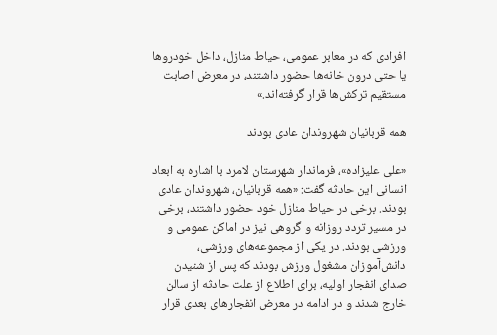افرادی که در معابر عمومی، حیاط منازل، داخل خودروها یا حتی درون خانه‌ها حضور داشتند، در معرض اصابت مستقیم ترکش‌ها قرار گرفته‌اند.»

همه قربانیان شهروندان عادی بودند

«علی علیزاده»، فرماندار شهرستان لامرد با اشاره به ابعاد انسانی این حادثه گفت: «همه قربانیان، شهروندان عادی بودند. برخی در حیاط منازل خود حضور داشتند، برخی در مسیر تردد روزانه و گروهی نیز در اماکن عمومی و ورزشی بودند. در یکی از مجموعه‌های ورزشی، دانش‌آموزان مشغول ورزش بودند که پس از شنیدن صدای انفجار اولیه، برای اطلاع از علت حادثه از سالن خارج شدند و در ادامه در معرض انفجارهای بعدی قرار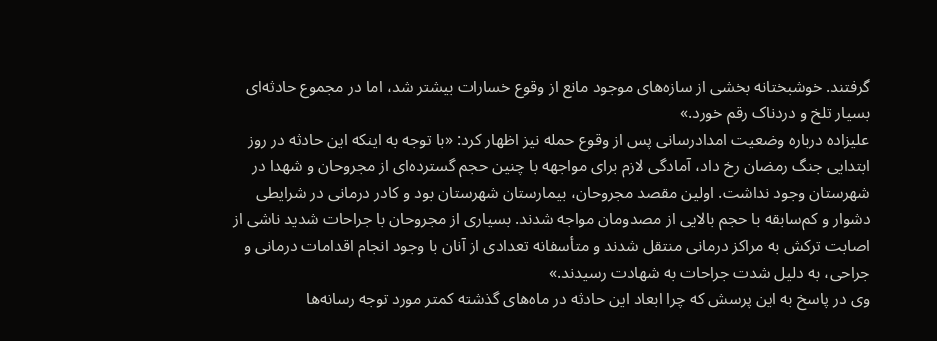گرفتند. خوشبختانه بخشی از سازه‌های موجود مانع از وقوع خسارات بیشتر شد، اما در مجموع حادثه‌ای بسیار تلخ و دردناک رقم خورد.»
علیزاده درباره وضعیت امدادرسانی پس از وقوع حمله نیز اظهار کرد: «با توجه به اینکه این حادثه در روز ابتدایی جنگ رمضان رخ داد، آمادگی لازم برای مواجهه با چنین حجم گسترده‌ای از مجروحان و شهدا در شهرستان وجود نداشت. اولین مقصد مجروحان، بیمارستان شهرستان بود و کادر درمانی در شرایطی دشوار و کم‌سابقه با حجم بالایی از مصدومان مواجه شدند. بسیاری از مجروحان با جراحات شدید ناشی از اصابت ترکش به مراکز درمانی منتقل شدند و متأسفانه تعدادی از آنان با وجود انجام اقدامات درمانی و جراحی، به دلیل شدت جراحات به شهادت رسیدند.»
وی در پاسخ به این پرسش که چرا ابعاد این حادثه در ماه‌های گذشته کمتر مورد توجه رسانه‌ها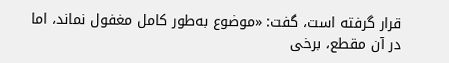قرار گرفته است، گفت: «موضوع به‌طور کامل مغفول نماند، اما در آن مقطع، برخی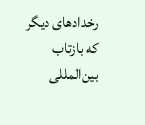رخدادهای دیگر که بازتاب بین‌المللی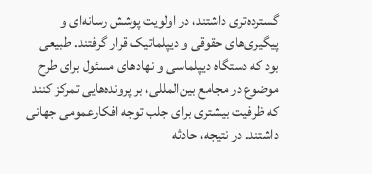گسترده‌تری داشتند، در اولویت پوشش رسانه‌ای و پیگیری‌های حقوقی و دیپلماتیک قرار گرفتند. طبیعی بود که دستگاه دیپلماسی و نهادهای مسئول برای طرح موضوع در مجامع بین‌المللی، بر پرونده‌هایی تمرکز کنند که ظرفیت بیشتری برای جلب توجه افکارعمومی جهانی داشتند. در نتیجه، حادثه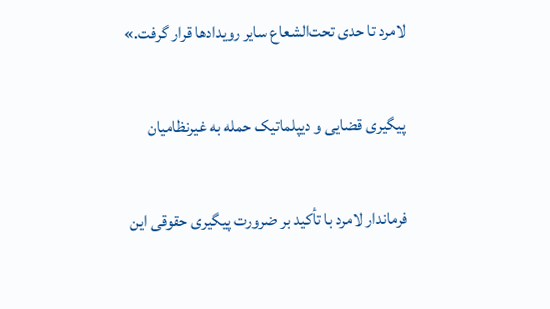لامرد تا حدی تحت‌الشعاع سایر رویدادها قرار گرفت.»

پیگیری قضایی و دیپلماتیک حمله به غیرنظامیان

فرماندار لامرد با تأکید بر ضرورت پیگیری حقوقی این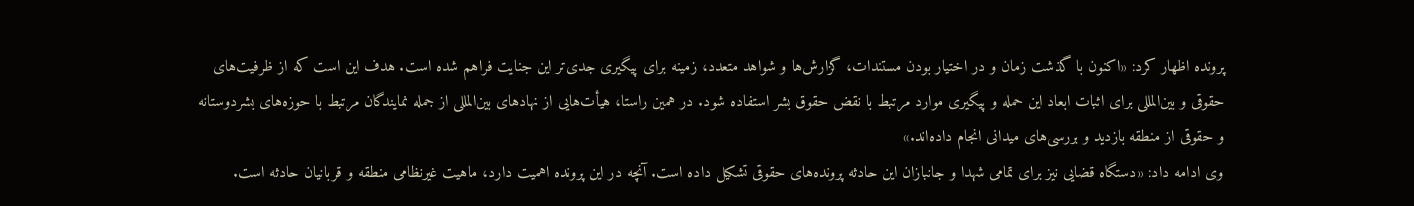پرونده اظهار کرد: «اکنون با گذشت زمان و در اختیار بودن مستندات، گزارش‌ها و شواهد متعدد، زمینه برای پیگیری جدی‌تر این جنایت فراهم شده است. هدف این است که از ظرفیت‌های حقوقی و بین‌المللی برای اثبات ابعاد این حمله و پیگیری موارد مرتبط با نقض حقوق بشر استفاده شود. در همین راستا، هیأت‌هایی از نهادهای بین‌المللی از جمله نمایندگان مرتبط با حوزه‌های بشردوستانه و حقوقی از منطقه بازدید و بررسی‌های میدانی انجام داده‌اند.»
وی ادامه داد: «دستگاه قضایی نیز برای تمامی شهدا و جانبازان این حادثه پرونده‌های حقوقی تشکیل داده است. آنچه در این پرونده اهمیت دارد، ماهیت غیرنظامی منطقه و قربانیان حادثه است.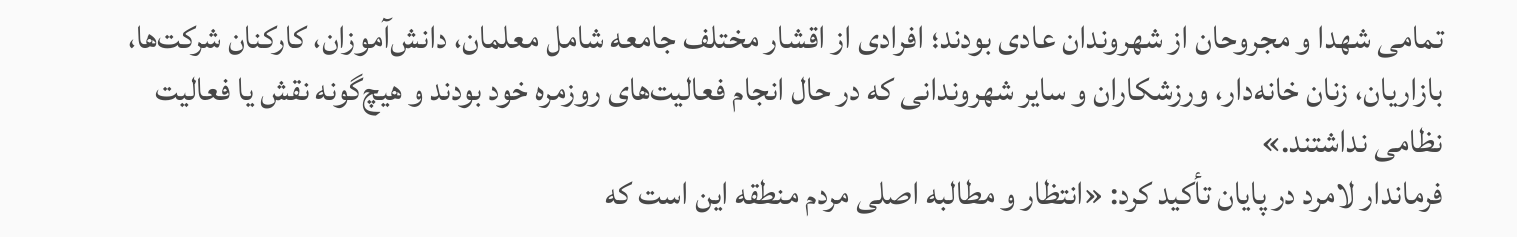تمامی شهدا و مجروحان از شهروندان عادی بودند؛ افرادی از اقشار مختلف جامعه شامل معلمان، دانش‌آموزان، کارکنان شرکت‌ها، بازاریان، زنان خانه‌دار، ورزشکاران و سایر شهروندانی که در حال انجام فعالیت‌های روزمره خود بودند و هیچ‌گونه نقش یا فعالیت نظامی نداشتند.»
فرماندار لامرد در پایان تأکید کرد: «انتظار و مطالبه اصلی مردم منطقه این است که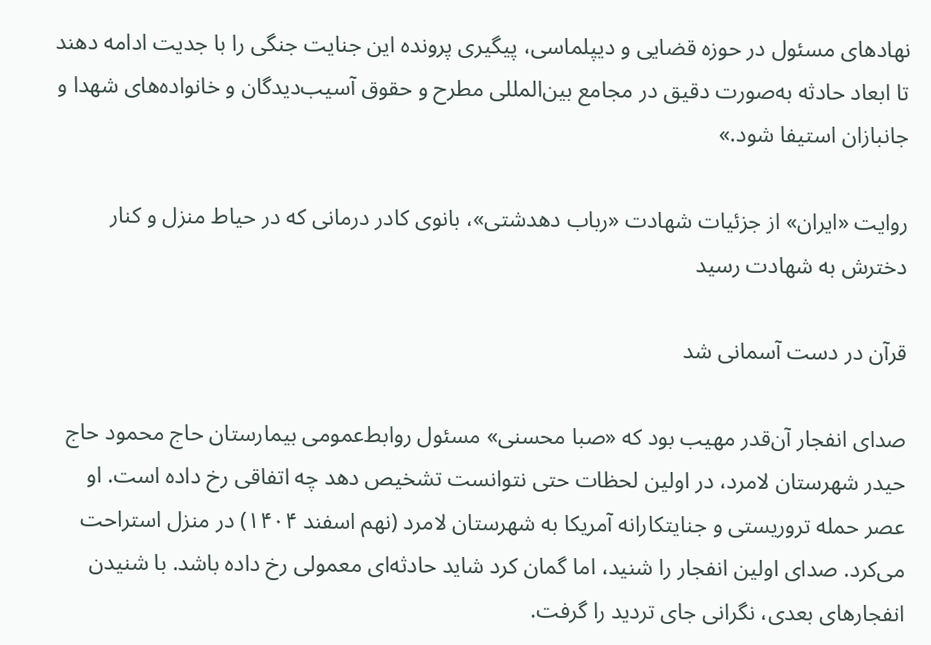نهادهای مسئول در حوزه قضایی و دیپلماسی، پیگیری پرونده این جنایت جنگی را با جدیت ادامه دهند تا ابعاد حادثه به‌صورت دقیق در مجامع بین‌المللی مطرح و حقوق آسیب‌دیدگان و خانواده‌های شهدا و جانبازان استیفا شود.»

روایت «ایران» از جزئیات شهادت «رباب دهدشتی»، بانوی کادر درمانی که در حیاط منزل و کنار دخترش به شهادت رسید

قرآن در دست آسمانی شد

صدای انفجار آن‌قدر مهیب بود که «صبا محسنی» مسئول روابط‌عمومی بیمارستان حاج محمود حاج حیدر شهرستان لامرد، در اولین لحظات حتی نتوانست تشخیص دهد چه اتفاقی رخ داده است. او عصر حمله تروریستی و جنایتکارانه آمریکا به شهرستان لامرد (نهم اسفند ۱۴۰۴) در منزل استراحت می‌کرد. صدای اولین انفجار را شنید، اما گمان کرد شاید حادثه‌ای معمولی رخ داده باشد. با شنیدن انفجارهای بعدی، نگرانی جای تردید را گرفت.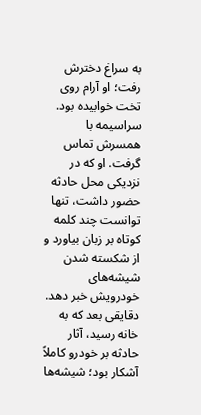به سراغ دخترش رفت؛ او آرام روی تخت خوابیده بود. سراسیمه با همسرش تماس گرفت. او که در نزدیکی محل حادثه حضور داشت، تنها توانست چند کلمه کوتاه بر زبان بیاورد و از شکسته شدن شیشه‌های خودرویش خبر دهد. دقایقی بعد که به خانه رسید، آثار حادثه بر خودرو کاملاً آشکار بود؛ شیشه‌ها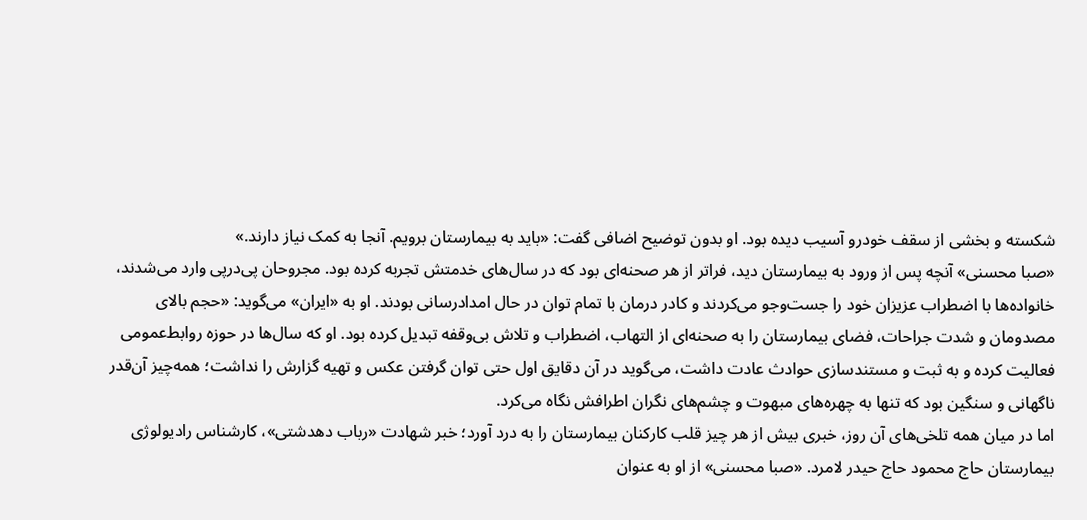شکسته و بخشی از سقف خودرو آسیب دیده بود. او بدون توضیح اضافی گفت: «باید به بیمارستان برویم. آنجا به کمک نیاز دارند.»
«صبا محسنی» آنچه پس از ورود به بیمارستان دید، فراتر از هر صحنه‌ای بود که در سال‌های خدمتش تجربه کرده بود. مجروحان پی‌درپی وارد می‌شدند، خانواده‌ها با اضطراب عزیزان خود را جست‌وجو می‌کردند و کادر درمان با تمام توان در حال امدادرسانی بودند. او به «ایران» می‌گوید: «حجم بالای مصدومان و شدت جراحات، فضای بیمارستان را به صحنه‌ای از التهاب، اضطراب و تلاش بی‌وقفه تبدیل کرده بود. او که سال‌ها در حوزه روابط‌عمومی فعالیت کرده و به ثبت و مستندسازی حوادث عادت داشت، می‌گوید در آن دقایق اول حتی توان گرفتن عکس و تهیه گزارش را نداشت؛ همه‌چیز آن‌قدر ناگهانی و سنگین بود که تنها به چهره‌های مبهوت و چشم‌های نگران اطرافش نگاه می‌کرد.
اما در میان همه تلخی‌های آن روز، خبری بیش از هر چیز قلب کارکنان بیمارستان را به درد آورد؛ خبر شهادت «رباب دهدشتی»، کارشناس رادیولوژی بیمارستان حاج محمود حاج حیدر لامرد. «صبا محسنی» از او به عنوان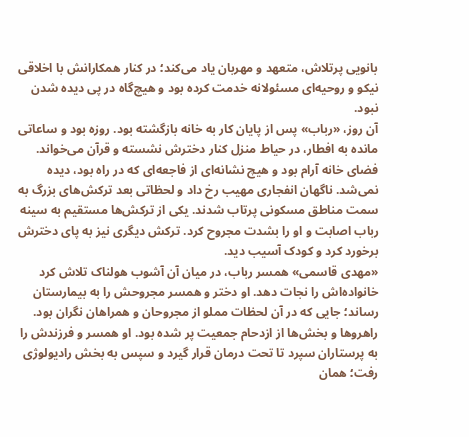بانویی پرتلاش، متعهد و مهربان یاد می‌کند؛ در کنار همکارانش با اخلاقی نیکو و روحیه‌ای مسئولانه خدمت کرده بود و هیچ‌گاه در پی دیده شدن نبود.
آن روز، «رباب» پس از پایان کار به خانه بازگشته بود. روزه بود و ساعاتی مانده به افطار، در حیاط منزل کنار دخترش نشسته و قرآن می‌خواند. فضای خانه آرام بود و هیچ نشانه‌ای از فاجعه‌ای که در راه بود، دیده نمی‌شد. ناگهان انفجاری مهیب رخ داد و لحظاتی بعد ترکش‌های بزرگ به سمت مناطق مسکونی پرتاب شدند. یکی از ترکش‌ها مستقیم به سینه رباب اصابت و او را بشدت مجروح کرد. ترکش دیگری نیز به پای دخترش برخورد کرد و کودک آسیب دید.
«مهدی قاسمی» همسر رباب، در میان آن آشوب هولناک تلاش کرد خانواده‌اش را نجات دهد. او دختر و همسر مجروحش را به بیمارستان رساند؛ جایی که در آن لحظات مملو از مجروحان و همراهان نگران بود. راهروها و بخش‌ها از ازدحام جمعیت پر شده بود. او همسر و فرزندش را به پرستاران سپرد تا تحت درمان قرار گیرد و سپس به بخش رادیولوژی رفت؛ همان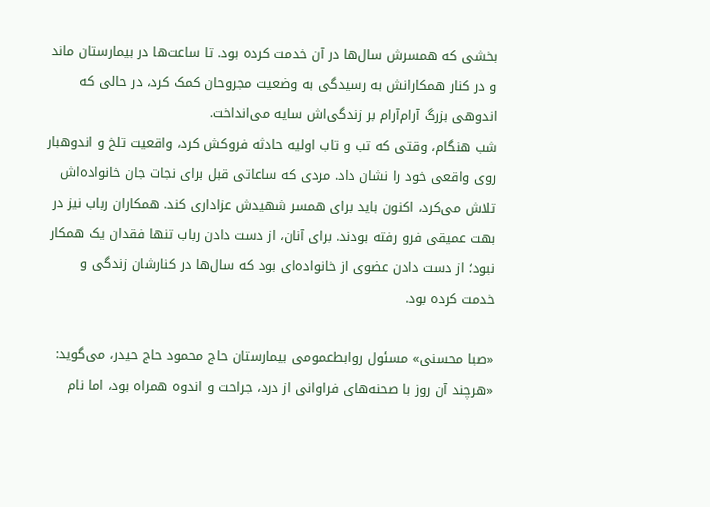بخشی که همسرش سال‌ها در آن خدمت کرده بود. تا ساعت‌ها در بیمارستان ماند و در کنار همکارانش به رسیدگی به وضعیت مجروحان کمک کرد، در حالی که اندوهی بزرگ آرام‌آرام بر زندگی‌اش سایه می‌انداخت.
شب هنگام، وقتی که تب و تاب اولیه حادثه فروکش کرد، واقعیت تلخ و اندوهبار روی واقعی خود را نشان داد. مردی که ساعاتی قبل برای نجات جان خانواده‌اش تلاش می‌کرد، اکنون باید برای همسر شهیدش عزاداری کند. همکاران رباب نیز در بهت عمیقی فرو رفته بودند. برای آنان، از دست دادن رباب تنها فقدان یک همکار نبود؛ از دست دادن عضوی از خانواده‌ای بود که سال‌ها در کنارشان زندگی و خدمت کرده بود.

«صبا محسنی» مسئول روابط‌عمومی بیمارستان حاج محمود حاج حیدر، می‌گوید: «هرچند آن روز با صحنه‌های فراوانی از درد، جراحت و اندوه همراه بود، اما نام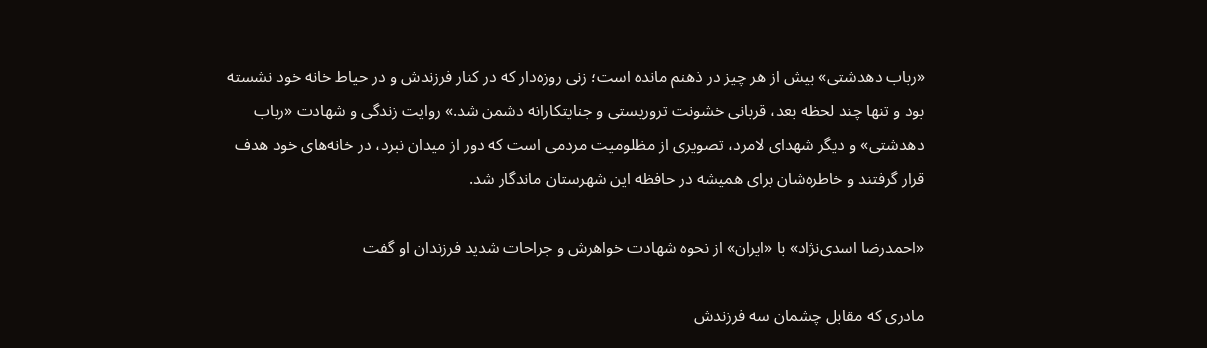«رباب دهدشتی» بیش از هر چیز در ذهنم مانده است؛ زنی روزه‌دار که در کنار فرزندش و در حیاط خانه خود نشسته بود و تنها چند لحظه بعد، قربانی خشونت تروریستی و جنایتکارانه دشمن شد.» روایت زندگی و شهادت «رباب دهدشتی» و دیگر شهدای لامرد، تصویری از مظلومیت مردمی است که دور از میدان نبرد، در خانه‌های خود هدف قرار گرفتند و خاطره‌شان برای همیشه در حافظه این شهرستان ماندگار شد.

«احمدرضا اسدی‌نژاد» با «ایران» از نحوه شهادت خواهرش و جراحات شدید فرزندان او گفت

مادری که مقابل چشمان سه فرزندش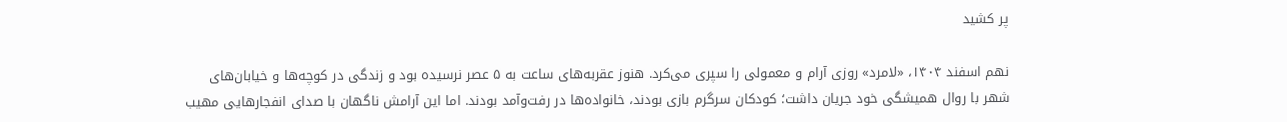پر کشید

نهم اسفند ۱۴۰۴، «لامرد» روزی آرام و معمولی را سپری می‌کرد. هنوز عقربه‌های ساعت به ۵ عصر نرسیده بود و زندگی در کوچه‌ها و خیابان‌های شهر با روال همیشگی خود جریان داشت؛ کودکان سرگرم بازی بودند، خانواده‌ها در رفت‌وآمد بودند. اما این آرامش ناگهان با صدای انفجارهایی مهیب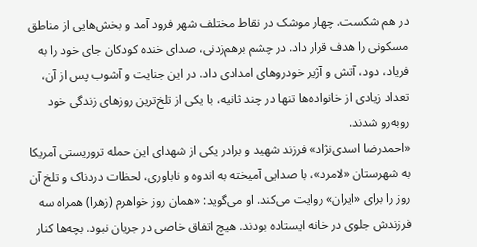در هم شکست. چهار موشک در نقاط مختلف شهر فرود آمد و بخش‌هایی از مناطق مسکونی را هدف قرار داد. در چشم برهم‌زدنی، صدای خنده کودکان جای خود را به فریاد، دود، آتش و آژیر خودروهای امدادی داد. در این جنایت و آشوب پس از آن، تعداد زیادی از خانواده‌ها تنها در چند ثانیه، با یکی از تلخ‌ترین روزهای زندگی خود روبه‌رو شدند.
«احمدرضا اسدی‌نژاد» فرزند شهید و برادر یکی از شهدای این حمله تروریستی آمریکا به شهرستان «لامرد»، با صدایی آمیخته به اندوه و ناباوری، لحظات دردناک و تلخ آن روز را برای «ایران» روایت می‌کند. او می‌گوید: «همان روز خواهرم (زهرا) همراه سه فرزندش جلوی در خانه ایستاده بودند. هیچ اتفاق خاصی در جریان نبود. بچه‌ها کنار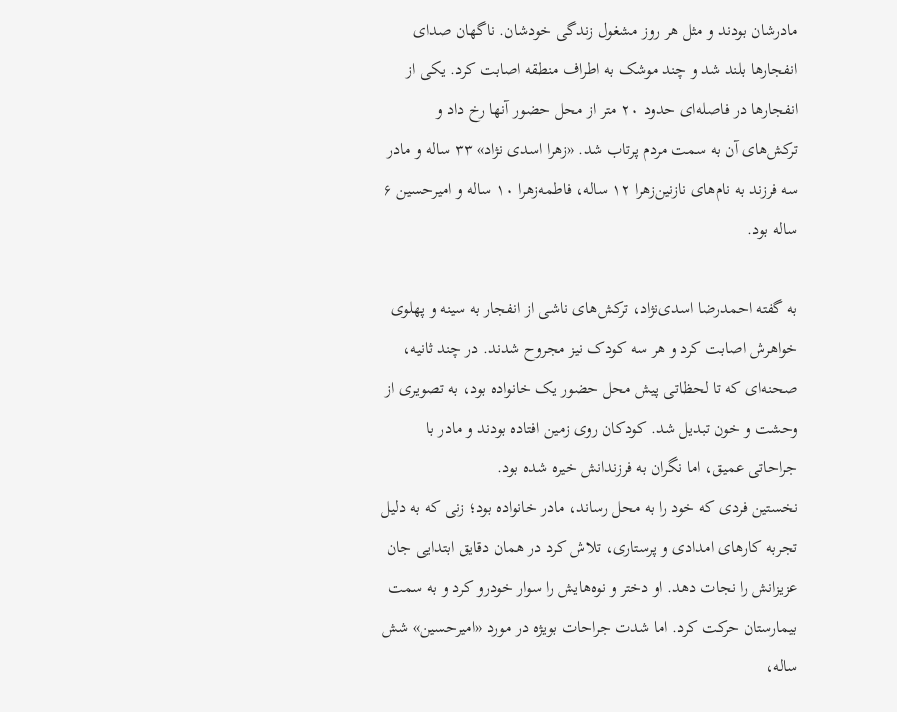مادرشان بودند و مثل هر روز مشغول زندگی خودشان. ناگهان صدای انفجارها بلند شد و چند موشک به اطراف منطقه اصابت کرد. یکی از انفجارها در فاصله‌ای حدود ۲۰ متر از محل حضور آنها رخ داد و ترکش‌های آن به سمت مردم پرتاب شد. «زهرا اسدی نژاد» ۳۳ ساله و مادر سه فرزند به نام‌های نازنین‌زهرا ۱۲ ساله، فاطمه‌زهرا ۱۰ ساله و امیرحسین ۶ ساله بود.

به گفته احمدرضا اسدی‌نژاد، ترکش‌های ناشی از انفجار به سینه و پهلوی خواهرش اصابت کرد و هر سه کودک نیز مجروح شدند. در چند ثانیه، صحنه‌ای که تا لحظاتی پیش محل حضور یک خانواده بود، به تصویری از وحشت و خون تبدیل شد. کودکان روی زمین افتاده بودند و مادر با جراحاتی عمیق، اما نگران به فرزندانش خیره شده بود.
نخستین فردی که خود را به محل رساند، مادر خانواده بود؛ زنی که به دلیل تجربه کارهای امدادی و پرستاری، تلاش کرد در همان دقایق ابتدایی جان عزیزانش را نجات دهد. او دختر و نوه‌هایش را سوار خودرو کرد و به سمت بیمارستان حرکت کرد. اما شدت جراحات بویژه در مورد «امیرحسین» شش ساله،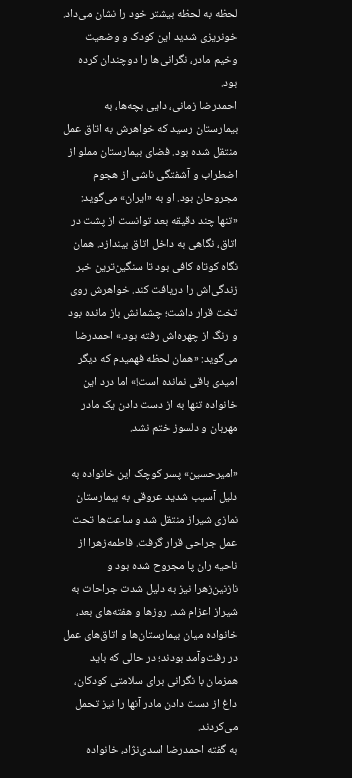لحظه ‌به ‌لحظه بیشتر خود را نشان می‌داد. خونریزی شدید این کودک و وضعیت وخیم مادر، نگرانی‌ها را دوچندان کرده بود.
احمدرضا زمانی، دایی بچه‌ها، به بیمارستان رسید که خواهرش به اتاق عمل منتقل شده بود. فضای بیمارستان مملو از اضطراب و آشفتگی ناشی از هجوم مجروحان بود. او به «ایران» می‌گوید: «تنها چند دقیقه بعد توانست از پشت در اتاق، نگاهی به داخل اتاق بیندازد. همان نگاه کوتاه کافی بود تا سنگین‌ترین خبر زندگی‌اش را دریافت کند. خواهرش روی تخت قرار داشت؛ چشمانش باز مانده بود و رنگ از چهره‌اش رفته بود.» احمدرضا می‌گوید: «همان لحظه فهمیدم که دیگر امیدی باقی نمانده است!» اما درد این خانواده تنها به از دست دادن یک مادر مهربان و دلسوز ختم نشد.

«امیرحسین» پسر کوچک این خانواده به دلیل آسیب شدید عروقی به بیمارستان نمازی شیراز منتقل شد و ساعت‌ها تحت عمل جراحی قرار گرفت. فاطمه‌زهرا از ناحیه ران پا مجروح شده بود و نازنین‌زهرا نیز به دلیل شدت جراحات به شیراز اعزام شد. روزها و هفته‌های بعد، خانواده میان بیمارستان‌ها و اتاق‌های عمل در رفت‌وآمد بودند؛ در حالی که باید همزمان با نگرانی برای سلامتی کودکان، داغ از دست دادن مادر آنها را نیز تحمل می‌کردند.
به گفته احمدرضا اسدی‌نژاد، خانواده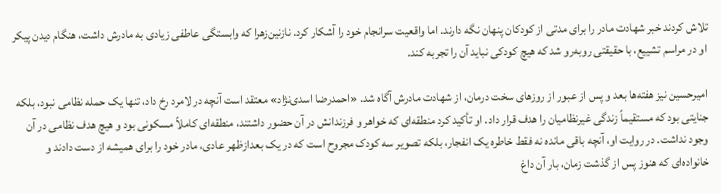تلاش کردند خبر شهادت مادر را برای مدتی از کودکان پنهان نگه دارند. اما واقعیت سرانجام خود را آشکار کرد. نازنین‌زهرا که وابستگی عاطفی زیادی به مادرش داشت، هنگام دیدن پیکر او در مراسم تشییع، با حقیقتی روبه‌رو شد که هیچ کودکی نباید آن را تجربه کند.

امیرحسین نیز هفته‌ها بعد و پس از عبور از روزهای سخت درمان، از شهادت مادرش آگاه شد. «احمدرضا اسدی‌نژاد» معتقد است آنچه در لامرد رخ داد، تنها یک حمله نظامی نبود، بلکه جنایتی بود که مستقیماً زندگی غیرنظامیان را هدف قرار داد. او تأکید کرد منطقه‌ای که خواهر و فرزندانش در آن حضور داشتند، منطقه‌ای کاملاً مسکونی بود و هیچ هدف نظامی در آن وجود نداشت. در روایت او، آنچه باقی مانده نه فقط خاطره یک انفجار، بلکه تصویر سه کودک مجروح است که در یک بعدازظهر عادی، مادر خود را برای همیشه از دست دادند و خانواده‌ای که هنوز پس از گذشت زمان، بار آن داغ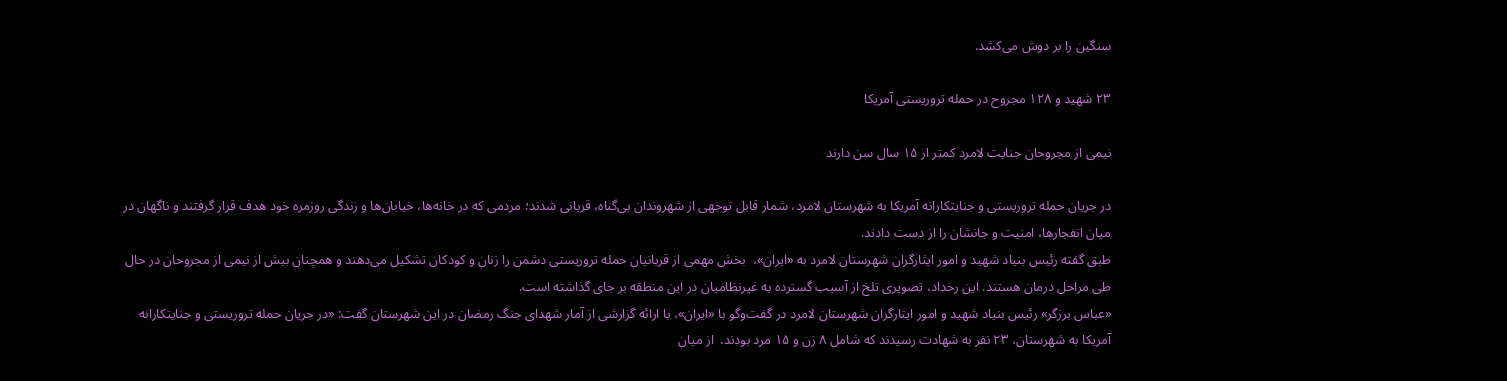سنگین را بر دوش می‌کشد.

۲۳ شهید و ۱۲۸ مجروح در حمله تروریستی آمریکا

نیمی از مجروحان جنایت لامرد کمتر از ۱۵ سال سن دارند

در جریان حمله تروریستی و جنایتکارانه آمریکا به شهرستان لامرد، شمار قابل توجهی از شهروندان بی‌گناه، قربانی شدند؛ مردمی که در خانه‌ها، خیابان‌ها و زندگی روزمره خود هدف قرار گرفتند و ناگهان در میان انفجارها، امنیت و جانشان را از دست دادند.
طبق گفته رئیس بنیاد شهید و امور ایثارگران شهرستان لامرد به «ایران»،  بخش مهمی از قربانیان حمله تروریستی دشمن را زنان و کودکان تشکیل می‌دهند و همچنان بیش از نیمی از مجروحان در حال طی مراحل درمان هستند. این رخداد، تصویری تلخ از آسیب گسترده به غیرنظامیان در این منطقه بر جای گذاشته است.
«عباس برزگر» رئیس بنیاد شهید و امور ایثارگران شهرستان لامرد در گفت‌وگو با «ایران»، با ارائه گزارشی از آمار شهدای جنگ رمضان در این شهرستان گفت: «در جریان حمله تروریستی و جنایتکارانه آمریکا به شهرستان، ۲۳ نفر به شهادت رسیدند که شامل ۸ زن و ۱۵ مرد بودند.  از میان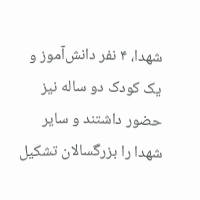شهدا، ۴ نفر دانش‌آموز و یک کودک دو ساله نیز حضور داشتند و سایر شهدا را بزرگسالان تشکیل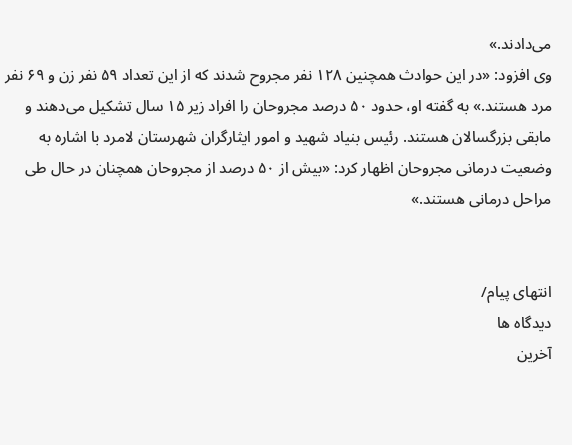می‌دادند.»
وی افزود: «در این حوادث همچنین ۱۲۸ نفر مجروح شدند که از این تعداد ۵۹ نفر زن و ۶۹ نفر مرد هستند.» به گفته او، حدود ۵۰ درصد مجروحان را افراد زیر ۱۵ سال تشکیل می‌دهند و مابقی بزرگسالان هستند. رئیس بنیاد شهید و امور ایثارگران شهرستان لامرد با اشاره به وضعیت درمانی مجروحان اظهار کرد: «بیش از ۵۰ درصد از مجروحان همچنان در حال طی مراحل درمانی هستند.»


انتهای پیام/
دیدگاه ها
آخرین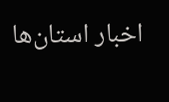اخبار استان‌ها